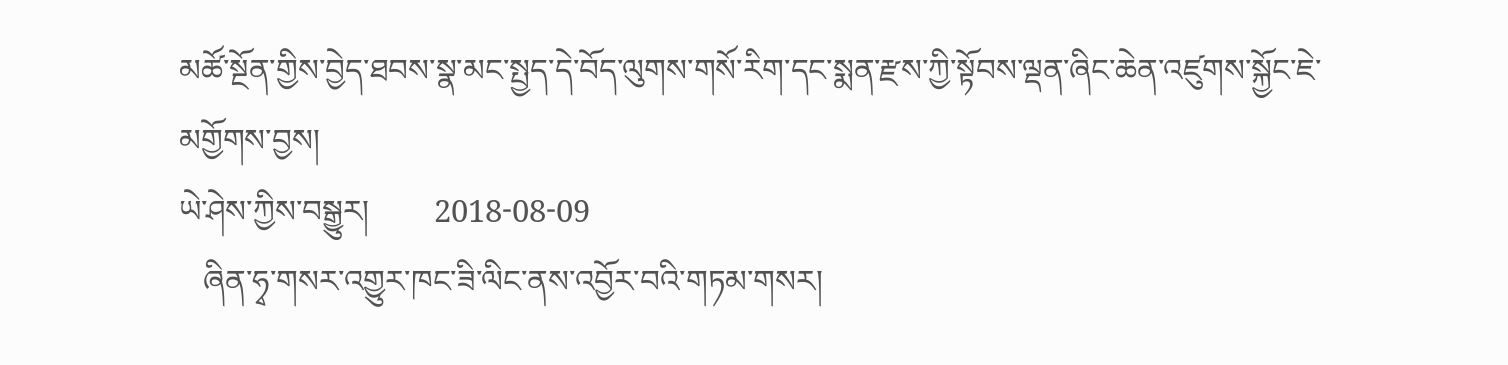མཚོ་སྔོན་གྱིས་བྱེད་ཐབས་སྣ་མང་སྤྱད་དེ་བོད་ལུགས་གསོ་རིག་དང་སྨན་རྫས་ཀྱི་སྟོབས་ལྡན་ཞིང་ཆེན་འཛུགས་སྐྱོང་ཇེ་མགྱོགས་བྱས།
ཡེ་ཤེས་ཀྱིས་བསྒྱུར།        2018-08-09
   ཞིན་ཧྭ་གསར་འགྱུར་ཁང་ཟི་ལིང་ནས་འབྱོར་བའི་གཏམ་གསར།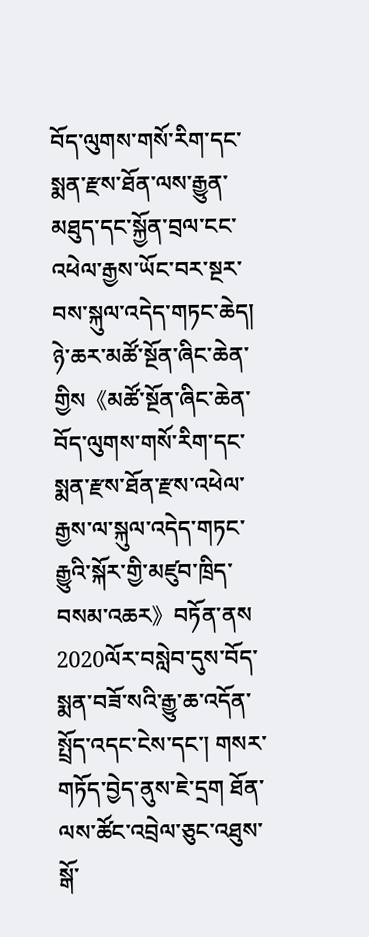བོད་ལུགས་གསོ་རིག་དང་སྨན་རྫས་ཐོན་ལས་རྒྱུན་མཐུད་དང་སྐྱོན་བྲལ་ངང་འཕེལ་རྒྱས་ཡོང་བར་སྔར་བས་སྐུལ་འདེད་གཏང་ཆེད། ཉེ་ཆར་མཚོ་སྔོན་ཞིང་ཆེན་གྱིས《མཚོ་སྔོན་ཞིང་ཆེན་བོད་ལུགས་གསོ་རིག་དང་སྨན་རྫས་ཐོན་རྫས་འཕེལ་རྒྱས་ལ་སྐུལ་འདེད་གཏང་རྒྱུའི་སྐོར་གྱི་མཛུབ་ཁྲིད་བསམ་འཆར》བཏོན་ནས 2020ལོར་བསླེབ་དུས་བོད་སྨན་བཟོ་སའི་རྒྱུ་ཆ་འདོན་སྤྲོད་འདང་ངེས་དང་། གསར་གཏོད་བྱེད་ནུས་ཇེ་དྲག ཐོན་ལས་ཚོང་འབྲེལ་ཅུང་འཐུས་སྒོ་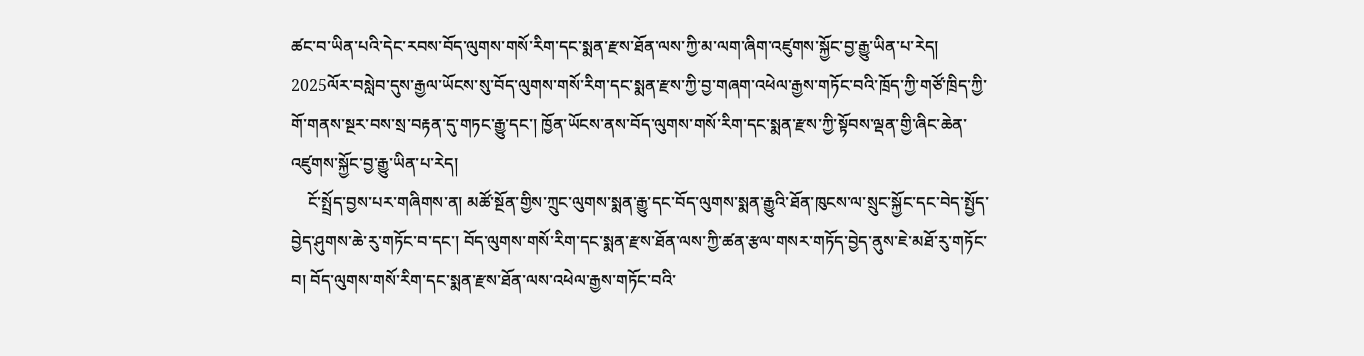ཚང་བ་ཡིན་པའི་དེང་རབས་བོད་ལུགས་གསོ་རིག་དང་སྨན་རྫས་ཐོན་ལས་ཀྱི་མ་ལག་ཞིག་འཛུགས་སྐྱོང་བྱ་རྒྱུ་ཡིན་པ་རེད། 2025ལོར་བསླེབ་དུས་རྒྱལ་ཡོངས་སུ་བོད་ལུགས་གསོ་རིག་དང་སྨན་རྫས་ཀྱི་བྱ་གཞག་འཕེལ་རྒྱས་གཏོང་བའི་ཁྲོད་ཀྱི་གཙོ་ཁྲིད་ཀྱི་གོ་གནས་སྔར་བས་སྲ་བརྟན་དུ་གཏང་རྒྱུ་དང་། ཁྱོན་ཡོངས་ནས་བོད་ལུགས་གསོ་རིག་དང་སྨན་རྫས་ཀྱི་སྟོབས་ལྡན་གྱི་ཞིང་ཆེན་འཛུགས་སྐྱོང་བྱ་རྒྱུ་ཡིན་པ་རེད།
    ངོ་སྤྲོད་བྱས་པར་གཞིགས་ན། མཚོ་སྔོན་གྱིས་ཀྲུང་ལུགས་སྨན་རྒྱུ་དང་བོད་ལུགས་སྨན་རྒྱུའི་ཐོན་ཁུངས་ལ་སྲུང་སྐྱོང་དང་བེད་སྤྱོད་བྱེད་ཤུགས་ཆེ་རུ་གཏོང་བ་དང་། བོད་ལུགས་གསོ་རིག་དང་སྨན་རྫས་ཐོན་ལས་ཀྱི་ཚན་རྩལ་གསར་གཏོད་བྱེད་ནུས་ཇེ་མཐོ་རུ་གཏོང་བ། བོད་ལུགས་གསོ་རིག་དང་སྨན་རྫས་ཐོན་ལས་འཕེལ་རྒྱས་གཏོང་བའི་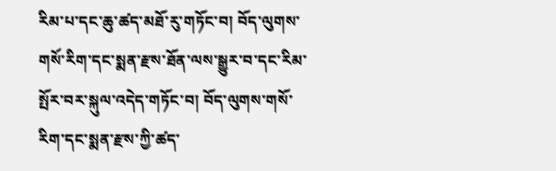རིམ་པ་དང་ཆུ་ཚད་མཐོ་རུ་གཏོང་བ། བོད་ལུགས་གསོ་རིག་དང་སྨན་རྫས་ཐོན་ལས་སྒྱུར་བ་དང་རིམ་སྤོར་བར་སྐུལ་འདེད་གཏོང་བ། བོད་ལུགས་གསོ་རིག་དང་སྨན་རྫས་ཀྱི་ཚད་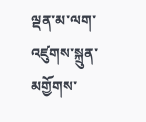ལྡན་མ་ལག་འཛུགས་སྐྲུན་མགྱོགས་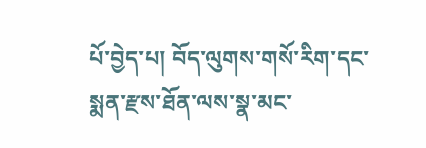པོ་བྱེད་པ། བོད་ལུགས་གསོ་རིག་དང་སྨན་རྫས་ཐོན་ལས་སྣ་མང་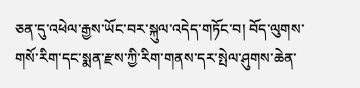ཅན་དུ་འཕེལ་རྒྱས་ཡོང་བར་སྐུལ་འདེད་གཏོང་བ། བོད་ལུགས་གསོ་རིག་དང་སྨན་རྫས་ཀྱི་རིག་གནས་དར་སྤེལ་ཤུགས་ཆེན་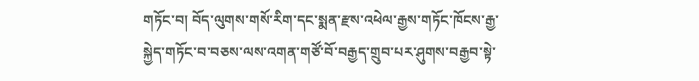གཏོང་བ། བོད་ལུགས་གསོ་རིག་དང་སྨན་རྫས་འཕེལ་རྒྱས་གཏོང་ཁོངས་རྒྱ་སྐྱེད་གཏོང་བ་བཅས་ལས་འགན་གཙོ་བོ་བརྒྱད་གྲུབ་པར་ཤུགས་བརྒྱབ་སྟེ་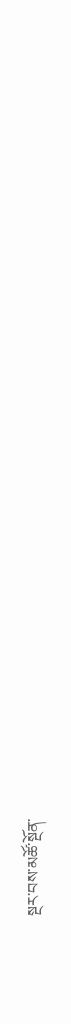སྔར་བས་མཚོ་སྔོན་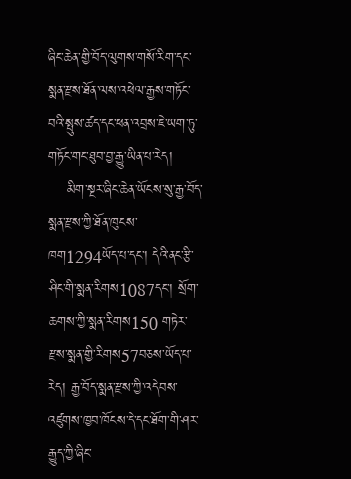ཞིང་ཆེན་གྱི་བོད་ལུགས་གསོ་རིག་དང་སྨན་རྫས་ཐོན་ལས་འཕེལ་རྒྱས་གཏོང་བའི་སྤུས་ཚད་དང་ཕན་འབྲས་ཇེ་ཡག་ཏུ་གཏོང་གང་ཐུབ་བྱ་རྒྱུ་ཡིན་པ་རེད།
    མིག་སྔར་ཞིང་ཆེན་ཡོངས་སུ་རྒྱ་བོད་སྨན་རྫས་ཀྱི་ཐོན་ཁུངས་ཁག1294ཡོད་པ་དང་། དེའི་ནང་རྩི་ཤིང་གི་སྨན་རིགས1087དང་། སྲོག་ཆགས་ཀྱི་སྨན་རིགས150 གཏེར་རྫས་སྨན་གྱི་རིགས57བཅས་ཡོད་པ་རེད། རྒྱ་བོད་སྨན་རྫས་ཀྱི་འདེབས་འཛུགས་ཁྱབ་ཁོངས་དེ་དང་ཐོག་གི་ཤར་རྒྱུད་ཀྱི་ཞིང་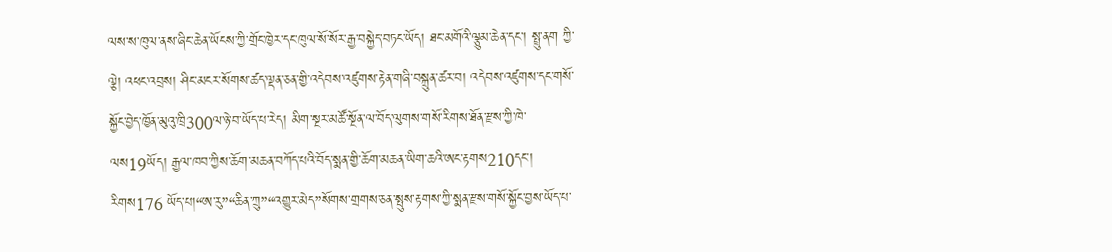ལས་ས་ཁུལ་ནས་ཞིང་ཆེན་ཡོངས་ཀྱི་གྲོང་ཁྱེར་དང་ཁུལ་སོ་སོར་རྒྱ་བསྐྱེད་བཏང་ཡོད། ཐང་མགོའི་ལྕུམ་ཆེན་དང་། སྤྲུ་ནག ཀྱི་ལྕེ། འཕང་འབྲས། ཤིང་མངར་སོགས་ཚད་ལྡན་ཅན་གྱི་འདེབས་འཛུགས་རྟེན་གཞི་བསྐྲུན་ཚར་བ། འདེབས་འཛུགས་དང་གསོ་སྐྱོང་བྱེད་ཁྱོན་མུའུ་ཁྲི300ལ་ཉེ་བ་ཡོད་པ་རེད། མིག་སྔར་མཚོ་སྔོན་ལ་བོད་ལུགས་གསོ་རིགས་ཐོན་རྫས་ཀྱི་ཁེ་ལས19ཡོད། རྒྱལ་ཁབ་ཀྱིས་ཆོག་མཆན་བཀོད་པའི་བོད་སྨན་གྱི་ཆོག་མཆན་ཡིག་ཆའི་ཨང་རྟགས210དང་། རིགས176 ཡོད་པ།“ཨ་རུ”“ཆིན་ཀྲུ”“འགྱུར་མེད”སོགས་གྲགས་ཅན་སྤུས་རྟགས་ཀྱི་སྨན་རྫས་གསོ་སྐྱོང་བྱས་ཡོད་པ་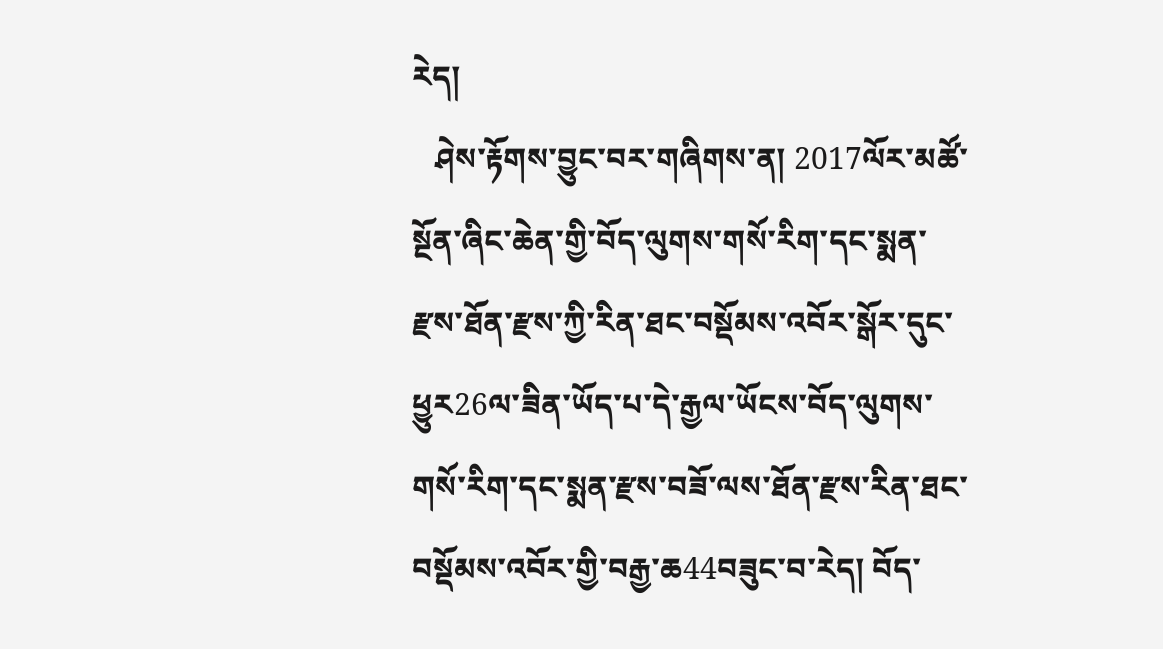རེད།
   ཤེས་རྟོགས་བྱུང་བར་གཞིགས་ན། 2017ལོར་མཚོ་སྔོན་ཞིང་ཆེན་གྱི་བོད་ལུགས་གསོ་རིག་དང་སྨན་རྫས་ཐོན་རྫས་ཀྱི་རིན་ཐང་བསྡོམས་འབོར་སྒོར་དུང་ཕྱུར26ལ་ཟིན་ཡོད་པ་དེ་རྒྱལ་ཡོངས་བོད་ལུགས་གསོ་རིག་དང་སྨན་རྫས་བཟོ་ལས་ཐོན་རྫས་རིན་ཐང་བསྡོམས་འབོར་གྱི་བརྒྱ་ཆ44བཟུང་བ་རེད། བོད་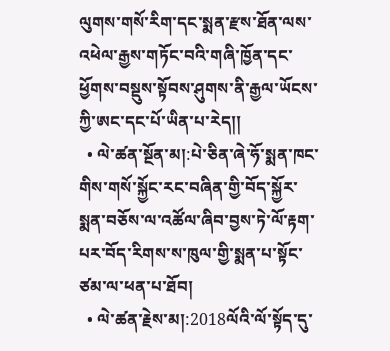ལུགས་གསོ་རིག་དང་སྨན་རྫས་ཐོན་ལས་འཕེལ་རྒྱས་གཏོང་བའི་གཞི་ཁྱོན་དང་ཕྱོགས་བསྡུས་སྟོབས་ཤུགས་ནི་རྒྱལ་ཡོངས་ཀྱི་ཨང་དང་པོ་ཡིན་པ་རེད།།
  • ལེ་ཚན་སྔོན་མ།:པེ་ཅིན་ཞེ་ཧོ་སྨན་ཁང་གིས་གསོ་སྐྱོང་རང་བཞིན་གྱི་བོད་སྐྱོར་སྨན་བཅོས་ལ་འཚོལ་ཞིབ་བྱས་ཏེ་ལོ་རྟག་པར་བོད་རིགས་ས་ཁུལ་གྱི་སྨན་པ་སྟོང་ཙམ་ལ་ཕན་པ་ཐོབ།
  • ལེ་ཚན་རྗེས་མ།:2018ལོའི་ལོ་སྟོད་དུ་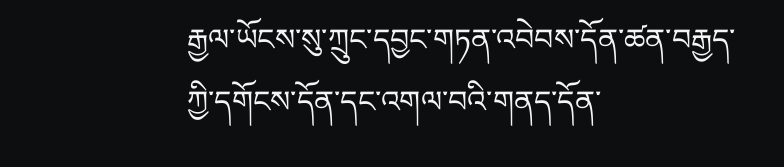རྒྱལ་ཡོངས་སུ་ཀྲུང་དབྱང་གཏན་འབེབས་དོན་ཚན་བརྒྱད་ཀྱི་དགོངས་དོན་དང་འགལ་བའི་གནད་དོན་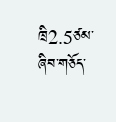ཁྲི2.5ཙམ་ཞིབ་གཅོད་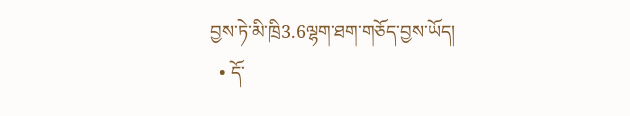བྱས་ཏེ་མི་ཁྲི3.6ལྷག་ཐག་གཅོད་བྱས་ཡོད།
  • དོ་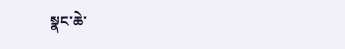སྣང་ཆེ་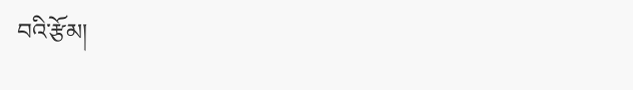བའི་རྩོམ།